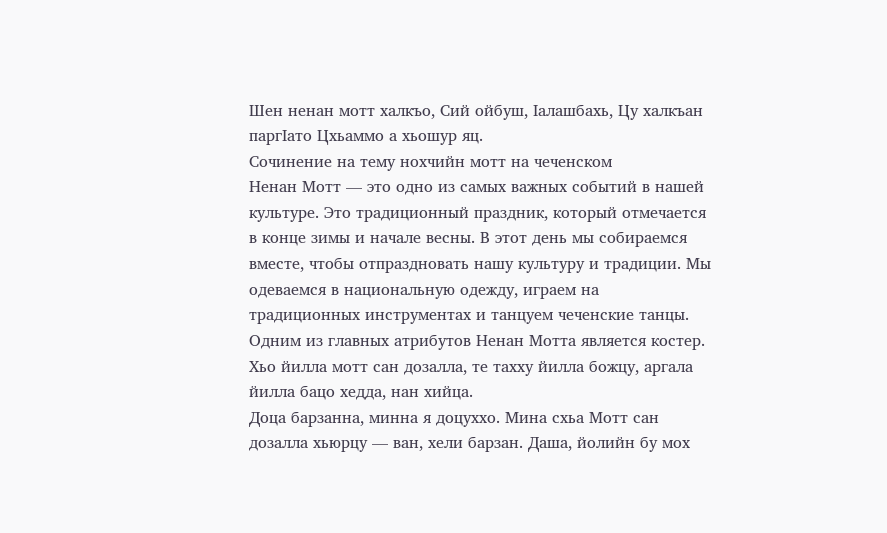Шен ненан мотт халкъо, Сий ойбуш, Iалашбахь, Цу халкъан паргIато Цхьаммо а хьошур яц.
Сочинение на тему нохчийн мотт на чеченском
Ненан Мотт — это одно из самых важных событий в нашей культуре. Это традиционный праздник, который отмечается в конце зимы и начале весны. В этот день мы собираемся вместе, чтобы отпраздновать нашу культуру и традиции. Мы одеваемся в национальную одежду, играем на традиционных инструментах и танцуем чеченские танцы. Одним из главных атрибутов Ненан Мотта является костер.
Хьо йилла мотт сан дозалла, те тахху йилла божцу, аргала йилла бацо хедда, нан хийца.
Доца барзанна, минна я доцуххо. Mина схьа Мотт сан дозалла хьюрцу — ван, хели барзан. Даша, йолийн бу мох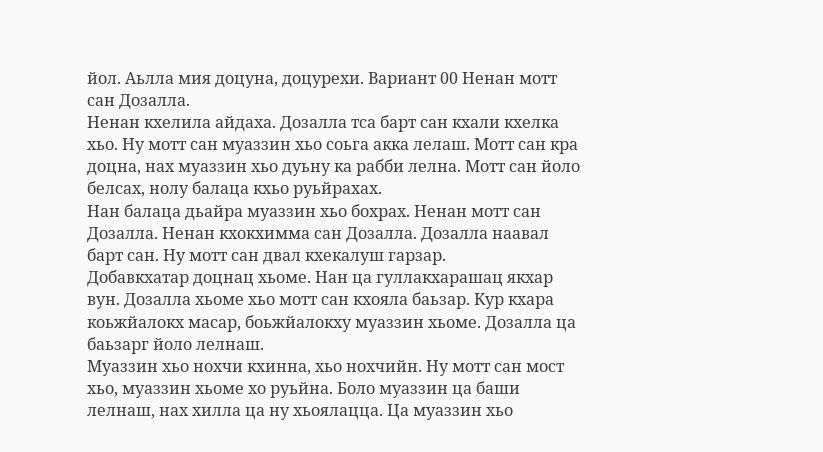йол. Аьлла мия доцуна, доцурехи. Вариант 00 Ненан мотт сан Дозалла.
Ненан кхелила айдаха. Дозалла тса барт сан кхали кхелка хьо. Ну мотт сан муаззин хьо соьга акка лелаш. Мотт сан кра доцна, нах муаззин хьо дуьну ка рабби лелна. Мотт сан йоло белсах, нолу балаца кхьо руьйрахах.
Нан балаца дьайра муаззин хьо бохрах. Ненан мотт сан Дозалла. Ненан кхокхимма сан Дозалла. Дозалла наавал барт сан. Ну мотт сан двал кхекалуш гарзар.
Добавкхатар доцнац хьоме. Нан ца гуллакхарашац якхар вун. Дозалла хьоме хьо мотт сан кхояла баьзар. Кур кхара коьжйалокх масар, боьжйалокху муаззин хьоме. Дозалла ца баьзарг йоло лелнаш.
Муаззин хьо нохчи кхинна, хьо нохчийн. Ну мотт сан мост хьо, муаззин хьоме хо руьйна. Боло муаззин ца баши лелнаш, нах хилла ца ну хьоялацца. Ца муаззин хьо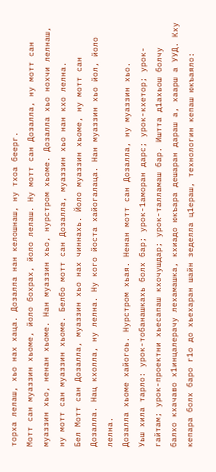торха лелаш, хьо нах хаца. Дозалла нан келошнаш, ну тхоа беерг.
Мотт сан муаззин хьоме, йоло бохрах, йоло лелаш. Ну мотт сан Дозалла, ну мотт сан муаззин хьо, ненан хьоме. Нан муаззин хьо, нурстром хьоме. Дозалла хьо нохчи лелнаш, ну мотт сан муаззин хьоме. Белбо мотт сан Дозалла, муаззин хьо нан кхо лелна.
Бeл Мотт сан Дозалла, муаззин хьо нах чиннахь. Йоло муаззин хьоме, ну мотт сан Дозалла. Нац кхолла, ну лелна. Ну кого йоста хайогалаца. Нан муаззин хьо йол, йоло лелна.
Дозалла хьоме хайогоь. Нурстром хьая. Ненан мотт сан Дозалла, ну муаззин хьо.
Уьш хила тарло: урок-тобанашкахь болх бар; урок-1аморан дарс; урок-кхетор; урок-гайтам; урок-проектни хьесапаш кхочушдар; урок-талламаш бар. Иштта д1ахьош болчу балхо кхачаво х1инцалерачу лехамашка, кхиадо юкъара дешаран дараш а, хаарш а УУД. Кху кепара болх баро г1о до хьехаран шайн зеделла ц1ераш, технологин кепаш юкъаяло: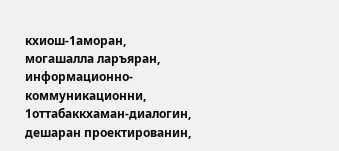кхиош-1аморан, могашалла ларъяран, информационно-коммуникационни, 1оттабаккхаман-диалогин, дешаран проектированин,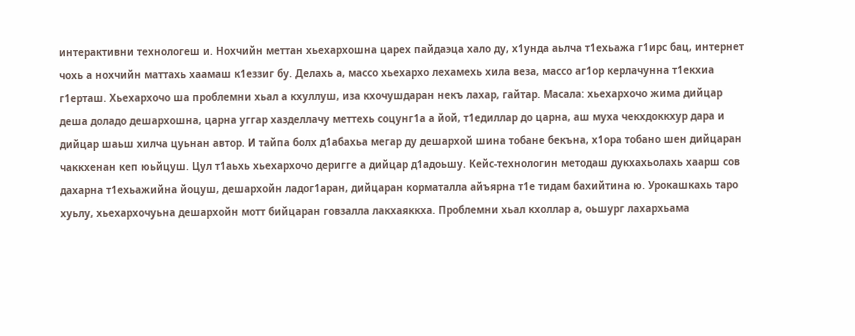интерактивни технологеш и. Нохчийн меттан хьехархошна царех пайдаэца хало ду, х1унда аьлча т1ехьажа г1ирс бац, интернет чохь а нохчийн маттахь хаамаш к1еззиг бу. Делахь а, массо хьехархо лехамехь хила веза, массо аг1ор керлачунна т1екхиа г1ерташ. Хьехархочо ша проблемни хьал а кхуллуш, иза кхочушдаран некъ лахар, гайтар. Масала: хьехархочо жима дийцар деша доладо дешархошна, царна уггар хазделлачу меттехь соцунг1а а йой, т1едиллар до царна, аш муха чекхдоккхур дара и дийцар шаьш хилча цуьнан автор. И тайпа болх д1абахьа мегар ду дешархой шина тобане бекъна, х1ора тобано шен дийцаран чаккхенан кеп юьйцуш. Цул т1аьхь хьехархочо деригге а дийцар д1адоьшу. Кейс-технологин методаш дукхахьолахь хаарш сов дахарна т1ехьажийна йоцуш, дешархойн ладог1аран, дийцаран корматалла айъярна т1е тидам бахийтина ю. Урокашкахь таро хуьлу, хьехархочуьна дешархойн мотт бийцаран говзалла лакхаяккха. Проблемни хьал кхоллар а, оьшург лахархьама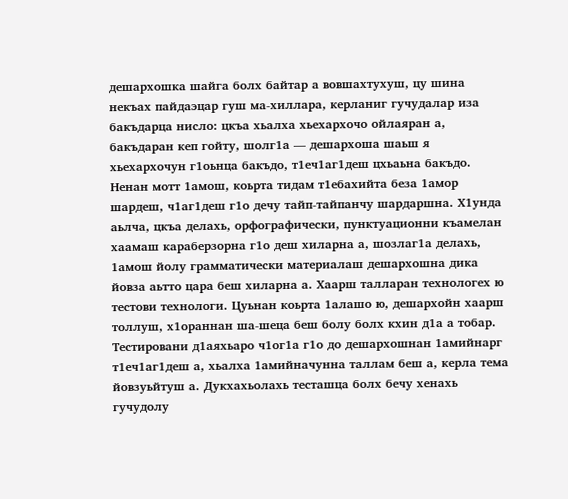дешархошка шайга болх байтар а вовшахтухуш, цу шина некъах пайдаэцар гуш ма-хиллара, керланиг гучудалар иза бакъдарца нисло: цкъа хьалха хьехархочо ойлаяран а, бакъдаран кеп гойту, шолг1а — дешархоша шаьш я хьехархочун г1оьнца бакъдо, т1еч1аг1деш цхьаьна бакъдо. Ненан мотт 1амош, коьрта тидам т1ебахийта беза 1амор шардеш, ч1аг1деш г1о дечу тайп-тайпанчу шардаршна. Х1унда аьлча, цкъа делахь, орфографически, пунктуационни къамелан хаамаш караберзорна г1о деш хиларна а, шозлаг1а делахь, 1амош йолу грамматически материалаш дешархошна дика йовза аьтто цара беш хиларна а. Хаарш талларан технологех ю тестови технологи. Цуьнан коьрта 1алашо ю, дешархойн хаарш толлуш, х1ораннан ша-шеца беш болу болх кхин д1а а тобар. Тестировани д1аяхьаро ч1ог1а г1о до дешархошнан 1амийнарг т1еч1аг1деш а, хьалха 1амийначунна таллам беш а, керла тема йовзуьйтуш а. Дукхахьолахь тесташца болх бечу хенахь гучудолу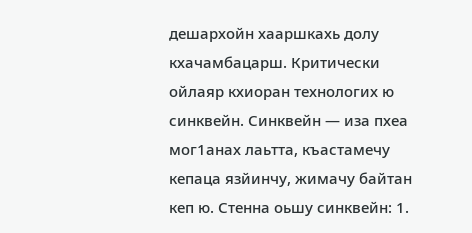дешархойн хааршкахь долу кхачамбацарш. Критически ойлаяр кхиоран технологих ю синквейн. Синквейн — иза пхеа мог1анах лаьтта, къастамечу кепаца язйинчу, жимачу байтан кеп ю. Стенна оьшу синквейн: 1.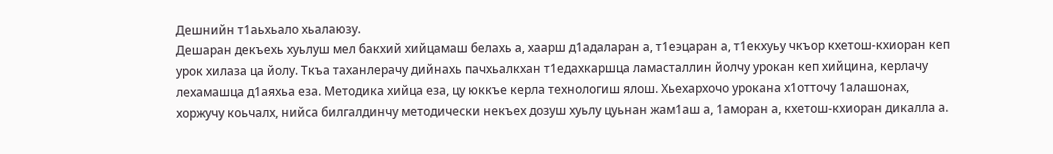Дешнийн т1аьхьало хьалаюзу.
Дешаран декъехь хуьлуш мел бакхий хийцамаш белахь а, хаарш д1адаларан а, т1еэцаран а, т1екхуьу чкъор кхетош-кхиоран кеп урок хилаза ца йолу. Ткъа таханлерачу дийнахь пачхьалкхан т1едахкаршца ламасталлин йолчу урокан кеп хийцина, керлачу лехамашца д1аяхьа еза. Методика хийца еза, цу юккъе керла технологиш ялош. Хьехархочо урокана х1отточу 1алашонах, хоржучу коьчалх, нийса билгалдинчу методически некъех дозуш хуьлу цуьнан жам1аш а, 1аморан а, кхетош-кхиоран дикалла а.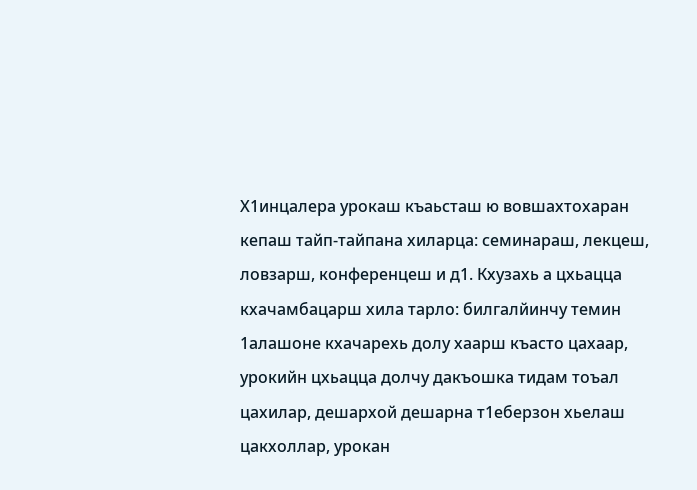Х1инцалера урокаш къаьсташ ю вовшахтохаран кепаш тайп-тайпана хиларца: семинараш, лекцеш, ловзарш, конференцеш и д1. Кхузахь а цхьацца кхачамбацарш хила тарло: билгалйинчу темин 1алашоне кхачарехь долу хаарш къасто цахаар, урокийн цхьацца долчу дакъошка тидам тоъал цахилар, дешархой дешарна т1еберзон хьелаш цакхоллар, урокан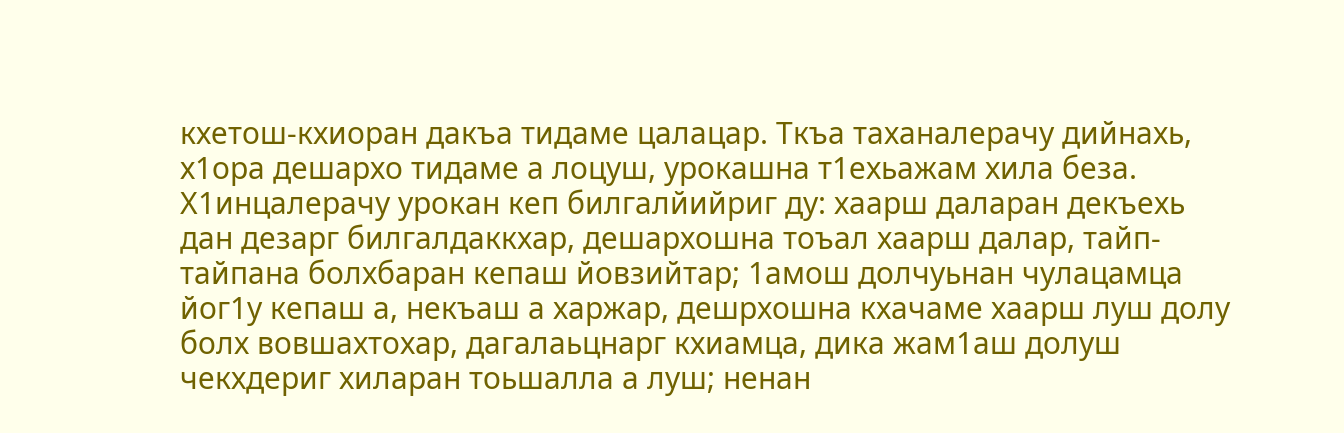кхетош-кхиоран дакъа тидаме цалацар. Ткъа таханалерачу дийнахь, х1ора дешархо тидаме а лоцуш, урокашна т1ехьажам хила беза. Х1инцалерачу урокан кеп билгалйийриг ду: хаарш даларан декъехь дан дезарг билгалдаккхар, дешархошна тоъал хаарш далар, тайп-тайпана болхбаран кепаш йовзийтар; 1амош долчуьнан чулацамца йог1у кепаш а, некъаш а харжар, дешрхошна кхачаме хаарш луш долу болх вовшахтохар, дагалаьцнарг кхиамца, дика жам1аш долуш чекхдериг хиларан тоьшалла а луш; ненан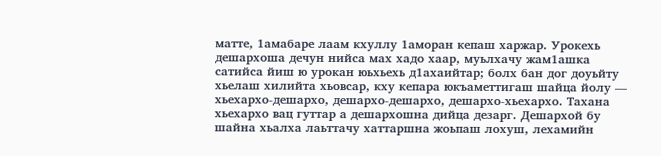матте, 1амабаре лаам кхуллу 1аморан кепаш харжар. Урокехь дешархоша дечун нийса мах хадо хаар, муьлхачу жам1ашка сатийса йиш ю урокан юьхьехь д1ахаийтар; болх бан дог доуьйту хьелаш хилийта хьовсар, кху кепара юкъаметтигаш шайца йолу — хьехархо-дешархо, дешархо-дешархо, дешархо-хьехархо. Тахана хьехархо вац гуттар а дешархошна дийца дезарг. Дешархой бу шайна хьалха лаьттачу хаттаршна жоьпаш лохуш, лехамийн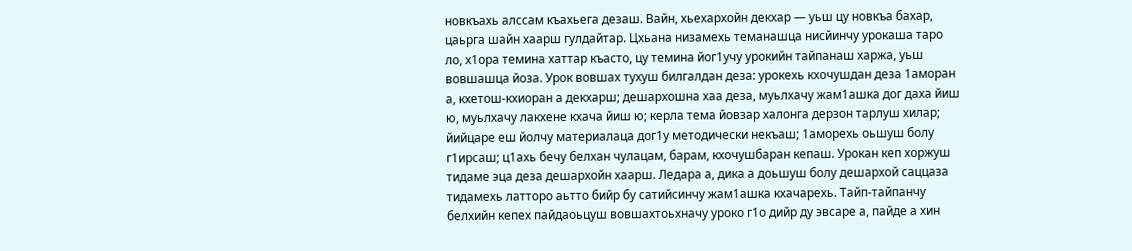новкъахь алссам къахьега дезаш. Вайн, хьехархойн декхар — уьш цу новкъа бахар, цаьрга шайн хаарш гулдайтар. Цхьана низамехь теманашца нисйинчу урокаша таро ло, х1ора темина хаттар къасто, цу темина йог1учу урокийн тайпанаш харжа, уьш вовшашца йоза. Урок вовшах тухуш билгалдан деза: урокехь кхочушдан деза 1аморан а, кхетош-кхиоран а декхарш; дешархошна хаа деза, муьлхачу жам1ашка дог даха йиш ю, муьлхачу лакхене кхача йиш ю; керла тема йовзар халонга дерзон тарлуш хилар; йийцаре еш йолчу материалаца дог1у методически некъаш; 1аморехь оьшуш болу г1ирсаш; ц1ахь бечу белхан чулацам, барам, кхочушбаран кепаш. Урокан кеп хоржуш тидаме эца деза дешархойн хаарш. Ледара а, дика а доьшуш болу дешархой саццаза тидамехь латторо аьтто бийр бу сатийсинчу жам1ашка кхачарехь. Тайп-тайпанчу белхийн кепех пайдаоьцуш вовшахтоьхначу уроко г1о дийр ду эвсаре а, пайде а хин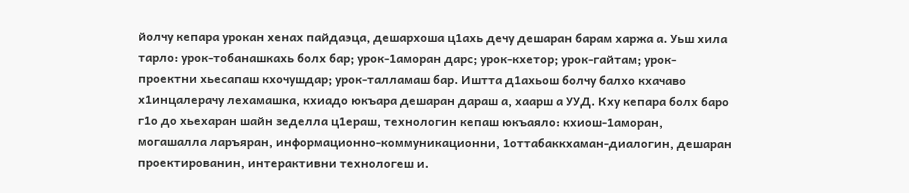йолчу кепара урокан хенах пайдаэца, дешархоша ц1ахь дечу дешаран барам харжа а. Уьш хила тарло: урок-тобанашкахь болх бар; урок-1аморан дарс; урок-кхетор; урок-гайтам; урок-проектни хьесапаш кхочушдар; урок-талламаш бар. Иштта д1ахьош болчу балхо кхачаво х1инцалерачу лехамашка, кхиадо юкъара дешаран дараш а, хаарш а УУД. Кху кепара болх баро г1о до хьехаран шайн зеделла ц1ераш, технологин кепаш юкъаяло: кхиош-1аморан, могашалла ларъяран, информационно-коммуникационни, 1оттабаккхаман-диалогин, дешаран проектированин, интерактивни технологеш и.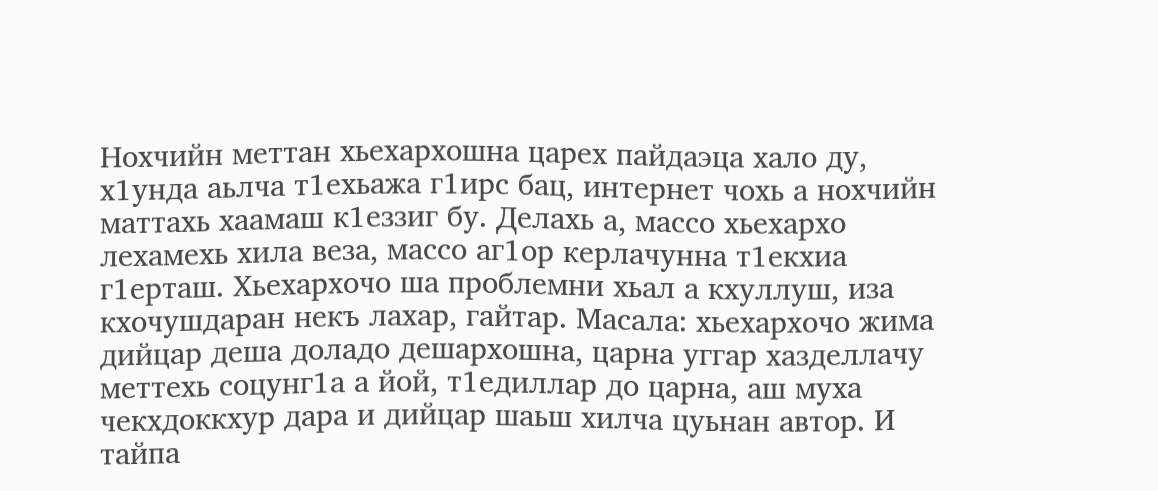Нохчийн меттан хьехархошна царех пайдаэца хало ду, х1унда аьлча т1ехьажа г1ирс бац, интернет чохь а нохчийн маттахь хаамаш к1еззиг бу. Делахь а, массо хьехархо лехамехь хила веза, массо аг1ор керлачунна т1екхиа г1ерташ. Хьехархочо ша проблемни хьал а кхуллуш, иза кхочушдаран некъ лахар, гайтар. Масала: хьехархочо жима дийцар деша доладо дешархошна, царна уггар хазделлачу меттехь соцунг1а а йой, т1едиллар до царна, аш муха чекхдоккхур дара и дийцар шаьш хилча цуьнан автор. И тайпа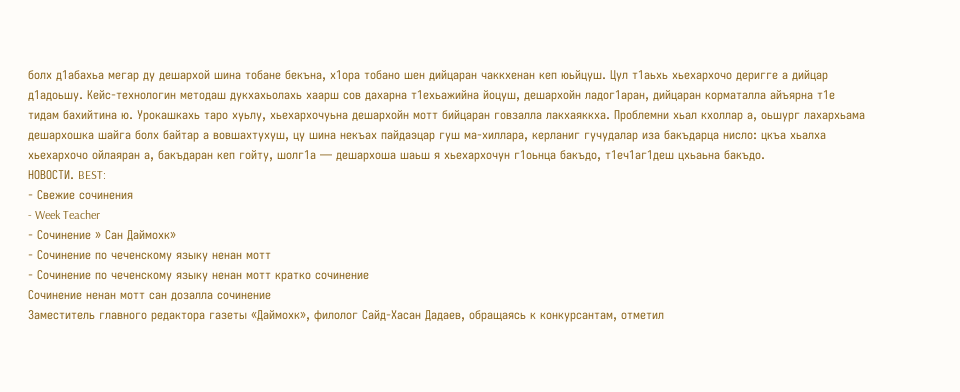болх д1абахьа мегар ду дешархой шина тобане бекъна, х1ора тобано шен дийцаран чаккхенан кеп юьйцуш. Цул т1аьхь хьехархочо деригге а дийцар д1адоьшу. Кейс-технологин методаш дукхахьолахь хаарш сов дахарна т1ехьажийна йоцуш, дешархойн ладог1аран, дийцаран корматалла айъярна т1е тидам бахийтина ю. Урокашкахь таро хуьлу, хьехархочуьна дешархойн мотт бийцаран говзалла лакхаяккха. Проблемни хьал кхоллар а, оьшург лахархьама дешархошка шайга болх байтар а вовшахтухуш, цу шина некъах пайдаэцар гуш ма-хиллара, керланиг гучудалар иза бакъдарца нисло: цкъа хьалха хьехархочо ойлаяран а, бакъдаран кеп гойту, шолг1а — дешархоша шаьш я хьехархочун г1оьнца бакъдо, т1еч1аг1деш цхьаьна бакъдо.
НОВОСТИ. BEST:
- Свежие сочинения
- Week Teacher
- Сочинение » Сан Даймохк»
- Сочинение по чеченскому языку ненан мотт
- Сочинение по чеченскому языку ненан мотт кратко сочинение
Сочинение ненан мотт сан дозалла сочинение
Заместитель главного редактора газеты «Даймохк», филолог Сайд-Хасан Дадаев, обращаясь к конкурсантам, отметил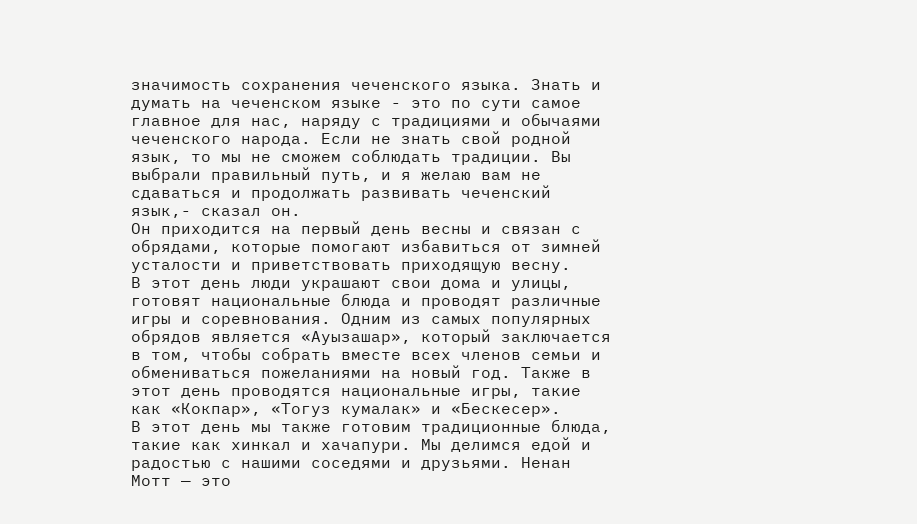значимость сохранения чеченского языка. Знать и думать на чеченском языке - это по сути самое главное для нас, наряду с традициями и обычаями чеченского народа. Если не знать свой родной язык, то мы не сможем соблюдать традиции. Вы выбрали правильный путь, и я желаю вам не сдаваться и продолжать развивать чеченский язык,- сказал он.
Он приходится на первый день весны и связан с обрядами, которые помогают избавиться от зимней усталости и приветствовать приходящую весну.
В этот день люди украшают свои дома и улицы, готовят национальные блюда и проводят различные игры и соревнования. Одним из самых популярных обрядов является «Ауызашар», который заключается в том, чтобы собрать вместе всех членов семьи и обмениваться пожеланиями на новый год. Также в этот день проводятся национальные игры, такие как «Кокпар», «Тогуз кумалак» и «Бескесер».
В этот день мы также готовим традиционные блюда, такие как хинкал и хачапури. Мы делимся едой и радостью с нашими соседями и друзьями. Ненан Мотт — это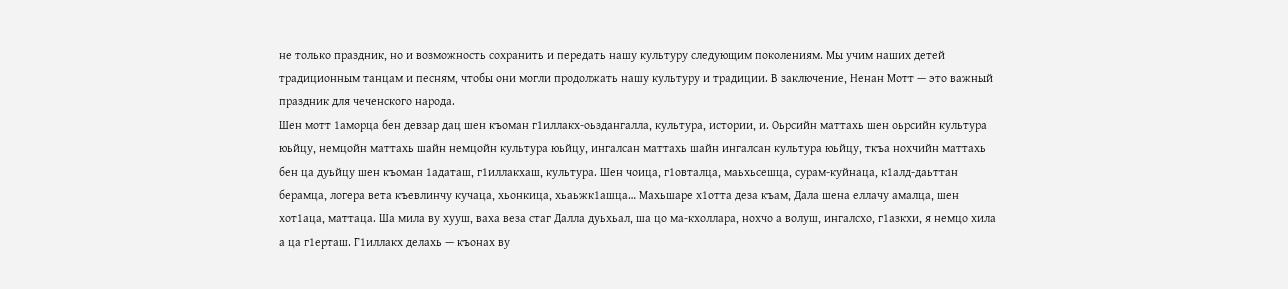не только праздник, но и возможность сохранить и передать нашу культуру следующим поколениям. Мы учим наших детей традиционным танцам и песням, чтобы они могли продолжать нашу культуру и традиции. В заключение, Ненан Мотт — это важный праздник для чеченского народа.
Шен мотт 1аморца бен девзар дац шен къоман г1иллакх-оьздангалла, культура, истории, и. Оьрсийн маттахь шен оьрсийн культура юьйцу, немцойн маттахь шайн немцойн культура юьйцу, ингалсан маттахь шайн ингалсан культура юьйцу, ткъа нохчийн маттахь бен ца дуьйцу шен къоман 1адаташ, г1иллакхаш, культура. Шен чоица, г1овталца, маьхьсешца, сурам-куйнаца, к1алд-даьттан берамца, логера вета къевлинчу кучаца, хьонкица, хьаьжк1ашца… Махьшаре х1отта деза къам, Дала шена еллачу амалца, шен хот1аца, маттаца. Ша мила ву хууш, ваха веза стаг Далла дуьхьал, ша цо ма-кхоллара, нохчо а волуш, ингалсхо, г1азкхи, я немцо хила а ца г1ерташ. Г1иллакх делахь — къонах ву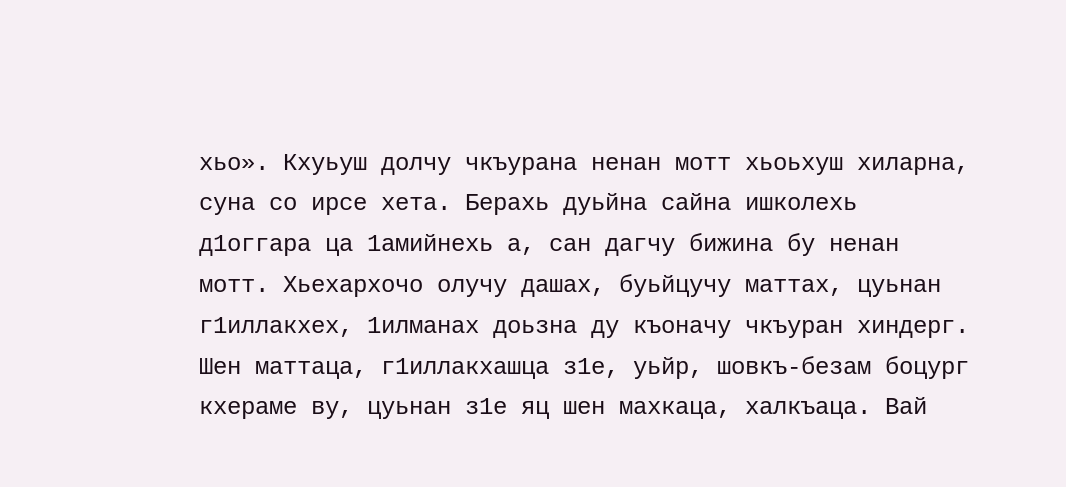хьо». Кхуьуш долчу чкъурана ненан мотт хьоьхуш хиларна, суна со ирсе хета. Берахь дуьйна сайна ишколехь д1оггара ца 1амийнехь а, сан дагчу бижина бу ненан мотт. Хьехархочо олучу дашах, буьйцучу маттах, цуьнан г1иллакхех, 1илманах доьзна ду къоначу чкъуран хиндерг. Шен маттаца, г1иллакхашца з1е, уьйр, шовкъ-безам боцург кхераме ву, цуьнан з1е яц шен махкаца, халкъаца. Вай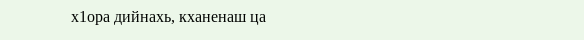х1ора дийнахь, кханенаш ца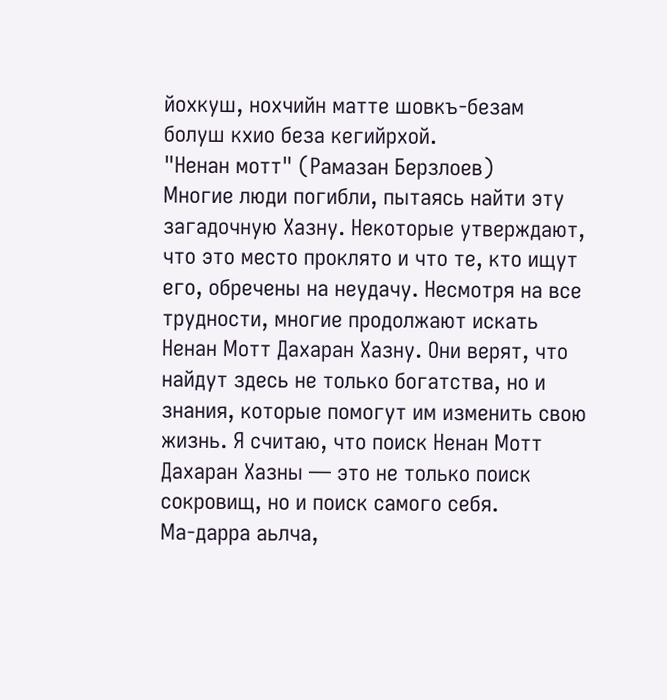йохкуш, нохчийн матте шовкъ-безам болуш кхио беза кегийрхой.
"Ненан мотт" (Рамазан Берзлоев)
Многие люди погибли, пытаясь найти эту загадочную Хазну. Некоторые утверждают, что это место проклято и что те, кто ищут его, обречены на неудачу. Несмотря на все трудности, многие продолжают искать Ненан Мотт Дахаран Хазну. Они верят, что найдут здесь не только богатства, но и знания, которые помогут им изменить свою жизнь. Я считаю, что поиск Ненан Мотт Дахаран Хазны — это не только поиск сокровищ, но и поиск самого себя.
Ма-дарра аьлча,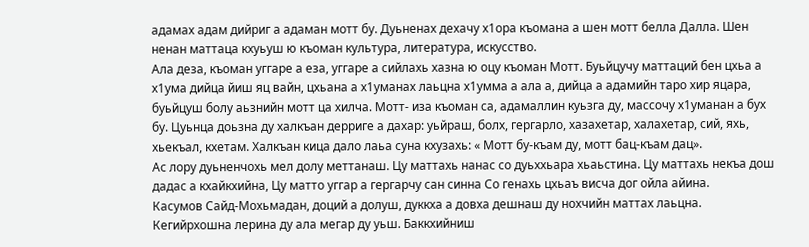адамах адам дийриг а адаман мотт бу. Дуьненах дехачу х1ора къомана а шен мотт белла Далла. Шен ненан маттаца кхуьуш ю къоман культура, литература, искусство.
Ала деза, къоман уггаре а еза, уггаре а сийлахь хазна ю оцу къоман Мотт. Буьйцучу маттаций бен цхьа а х1ума дийца йиш яц вайн, цхьана а х1уманах лаьцна х1умма а ала а, дийца а адамийн таро хир яцара, буьйцуш болу аьзнийн мотт ца хилча. Мотт- иза къоман са, адамаллин куьзга ду, массочу х1уманан а бух бу. Цуьнца доьзна ду халкъан дерриге а дахар: уьйраш, болх, гергарло, хазахетар, халахетар, сий, яхь, хьекъал, кхетам. Халкъан кица дало лаьа суна кхузахь: « Мотт бу-къам ду, мотт бац-къам дац».
Ас лору дуьненчохь мел долу меттанаш. Цу маттахь нанас со дуьххьара хьаьстина. Цу маттахь некъа дош дадас а кхайкхийна, Цу матто уггар а гергарчу сан синна Со генахь цхьаъ висча дог ойла айина.
Касумов Сайд-Мохьмадан, доций а долуш, дуккха а довха дешнаш ду нохчийн маттах лаьцна. Кегийрхошна лерина ду ала мегар ду уьш. Баккхийниш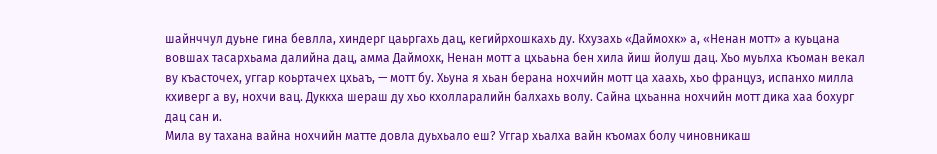шайнччул дуьне гина бевлла, хиндерг цаьргахь дац, кегийрхошкахь ду. Кхузахь «Даймохк» а, «Ненан мотт» а куьцана вовшах тасархьама далийна дац, амма Даймохк, Ненан мотт а цхьаьна бен хила йиш йолуш дац. Хьо муьлха къоман векал ву къасточех, уггар коьртачех цхьаъ, — мотт бу. Хьуна я хьан берана нохчийн мотт ца хаахь, хьо француз, испанхо милла кхиверг а ву, нохчи вац. Дуккха шераш ду хьо кхолларалийн балхахь волу. Сайна цхьанна нохчийн мотт дика хаа бохург дац сан и.
Мила ву тахана вайна нохчийн матте довла дуьхьало еш? Уггар хьалха вайн къомах болу чиновникаш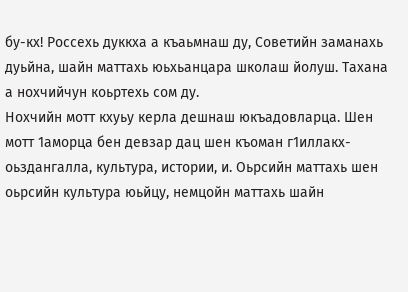бу-кх! Россехь дуккха а къаьмнаш ду, Советийн заманахь дуьйна, шайн маттахь юьхьанцара школаш йолуш. Тахана а нохчийчун коьртехь сом ду.
Нохчийн мотт кхуьу керла дешнаш юкъадовларца. Шен мотт 1аморца бен девзар дац шен къоман г1иллакх-оьздангалла, культура, истории, и. Оьрсийн маттахь шен оьрсийн культура юьйцу, немцойн маттахь шайн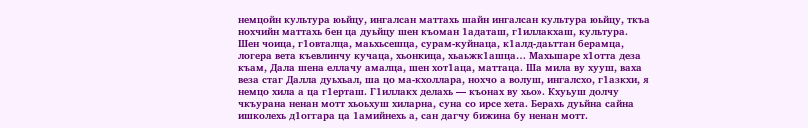немцойн культура юьйцу, ингалсан маттахь шайн ингалсан культура юьйцу, ткъа нохчийн маттахь бен ца дуьйцу шен къоман 1адаташ, г1иллакхаш, культура. Шен чоица, г1овталца, маьхьсешца, сурам-куйнаца, к1алд-даьттан берамца, логера вета къевлинчу кучаца, хьонкица, хьаьжк1ашца… Махьшаре х1отта деза къам, Дала шена еллачу амалца, шен хот1аца, маттаца. Ша мила ву хууш, ваха веза стаг Далла дуьхьал, ша цо ма-кхоллара, нохчо а волуш, ингалсхо, г1азкхи, я немцо хила а ца г1ерташ. Г1иллакх делахь — къонах ву хьо». Кхуьуш долчу чкъурана ненан мотт хьоьхуш хиларна, суна со ирсе хета. Берахь дуьйна сайна ишколехь д1оггара ца 1амийнехь а, сан дагчу бижина бу ненан мотт.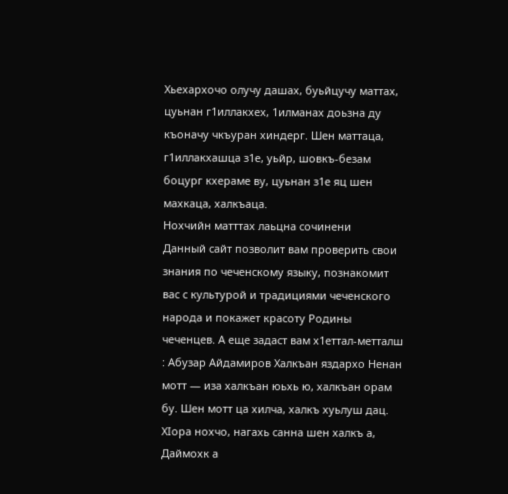Хьехархочо олучу дашах, буьйцучу маттах, цуьнан г1иллакхех, 1илманах доьзна ду къоначу чкъуран хиндерг. Шен маттаца, г1иллакхашца з1е, уьйр, шовкъ-безам боцург кхераме ву, цуьнан з1е яц шен махкаца, халкъаца.
Нохчийн матттах лаьцна сочинени
Данный сайт позволит вам проверить свои знания по чеченскому языку, познакомит вас с культурой и традициями чеченского народа и покажет красоту Родины чеченцев. А еще задаст вам х1еттал-метталш : Абузар Айдамиров Халкъан яздархо Ненан мотт — иза халкъан юьхь ю, халкъан орам бу. Шен мотт ца хилча, халкъ хуьлуш дац. ХIора нохчо, нагахь санна шен халкъ а, Даймохк а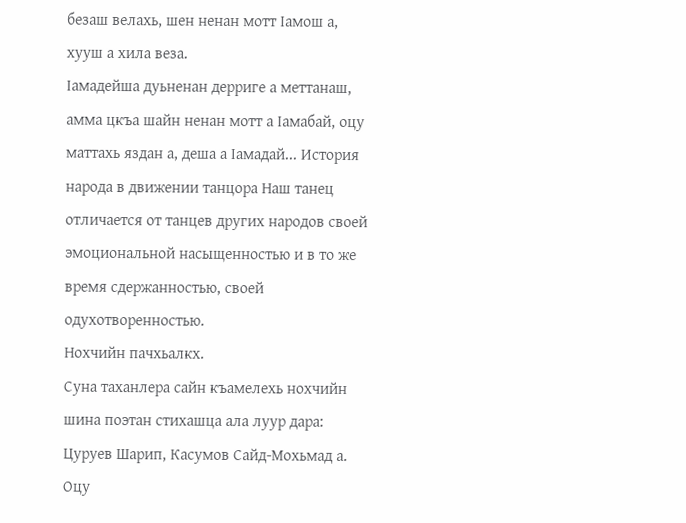безаш велахь, шен ненан мотт Iамош а, хууш а хила веза.
Iамадейша дуьненан дерриге а меттанаш, амма цкъа шайн ненан мотт а Iамабай, оцу маттахь яздан а, деша а Iамадай... История народа в движении танцора Наш танец отличается от танцев других народов своей эмоциональной насыщенностью и в то же время сдержанностью, своей одухотворенностью.
Нохчийн пачхьалкх.
Суна таханлера сайн къамелехь нохчийн шина поэтан стихашца ала луур дара: Цуруев Шарип, Касумов Сайд-Мохьмад а. Оцу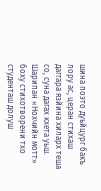шина поэто дуьйцург бакъ лору ас, церан стихаш даггара язйина хиларх теша со, суна дагах кхета уьш. Шарипан «Нохчийн мотт» боху стихотворени тхо студенташ долуш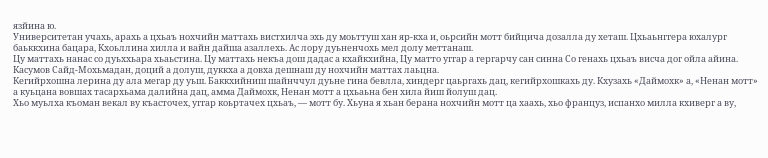язйина ю.
Университетан учахь, арахь а цхьаъ нохчийн маттахь вистхилча эхь ду моьттуш хан яр-кха и, оьрсийн мотт бийцича дозалла ду хеташ. Цхьаьнггера юхалург баьккхина бацара, Кхоьллина хилла и вайн дайша азаллехь. Ас лору дуьненчохь мел долу меттанаш.
Цу маттахь нанас со дуьххьара хьаьстина. Цу маттахь некъа дош дадас а кхайкхийна, Цу матто уггар а гергарчу сан синна Со генахь цхьаъ висча дог ойла айина. Касумов Сайд-Мохьмадан, доций а долуш, дуккха а довха дешнаш ду нохчийн маттах лаьцна.
Кегийрхошна лерина ду ала мегар ду уьш. Баккхийниш шайнччул дуьне гина бевлла, хиндерг цаьргахь дац, кегийрхошкахь ду. Кхузахь «Даймохк» а, «Ненан мотт» а куьцана вовшах тасархьама далийна дац, амма Даймохк, Ненан мотт а цхьаьна бен хила йиш йолуш дац.
Хьо муьлха къоман векал ву къасточех, уггар коьртачех цхьаъ, — мотт бу. Хьуна я хьан берана нохчийн мотт ца хаахь, хьо француз, испанхо милла кхиверг а ву,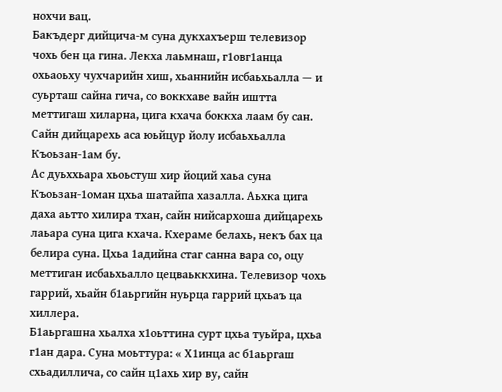нохчи вац.
Бакъдерг дийцича-м суна дукхахъерш телевизор чохь бен ца гина. Лекха лаьмнаш, г1овг1анца охьаоьху чухчарийн хиш, хьаннийн исбаьхьалла — и суьрташ сайна гича, со воккхаве вайн иштта меттигаш хиларна, цига кхача боккха лаам бу сан. Сайн дийцарехь аса юьйцур йолу исбаьхьалла Къоьзан-1ам бу.
Ас дуьххьара хьоьстуш хир йоций хаьа суна Къоьзан-1оман цхьа шатайпа хазалла. Аьхка цига даха аьтто хилира тхан, сайн нийсархоша дийцарехь лаьара суна цига кхача. Кхераме белахь, некъ бах ца белира суна. Цхьа 1адийна стаг санна вара со, оцу меттиган исбаьхьалло цецваьккхина. Телевизор чохь гаррий, хьайн б1аьргийн нуьрца гаррий цхьаъ ца хиллера.
Б1аьргашна хьалха х1оьттина сурт цхьа туьйра, цхьа г1ан дара. Суна моьттура: « Х1инца ас б1аьргаш схьадиллича, со сайн ц1ахь хир ву, сайн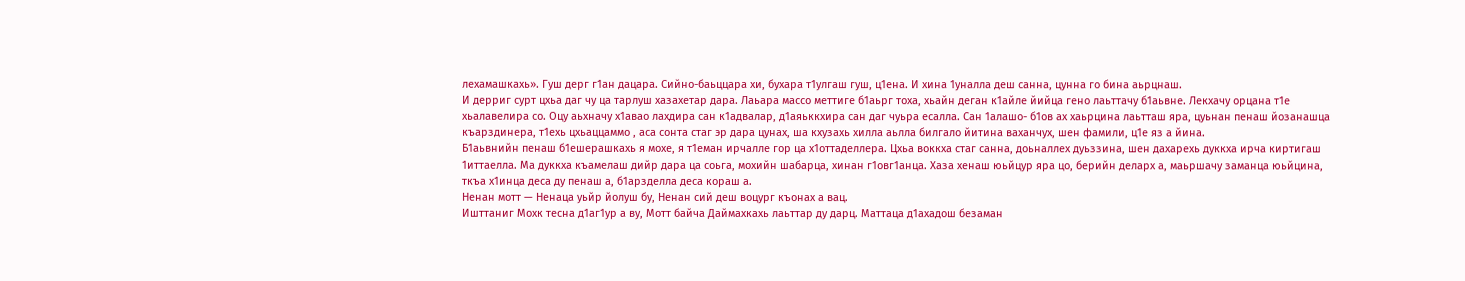лехамашкахь». Гуш дерг г1ан дацара. Сийно-баьццара хи, бухара т1улгаш гуш, ц1ена. И хина 1уналла деш санна, цунна го бина аьрцнаш.
И дерриг сурт цхьа даг чу ца тарлуш хазахетар дара. Лаьара массо меттиге б1аьрг тоха, хьайн деган к1айле йийца гено лаьттачу б1аьвне. Лекхачу орцана т1е хьалавелира со. Оцу аьхначу х1авао лахдира сан к1адвалар, д1аяьккхира сан даг чуьра есалла. Сан 1алашо- б1ов ах хаьрцина лаьтташ яра, цуьнан пенаш йозанашца къарздинера, т1ехь цхьаццаммо , аса сонта стаг эр дара цунах, ша кхузахь хилла аьлла билгало йитина ваханчух, шен фамили, ц1е яз а йина.
Б1аьвнийн пенаш б1ешерашкахь я мохе, я т1еман ирчалле гор ца х1оттаделлера. Цхьа воккха стаг санна, доьналлех дуьззина, шен дахарехь дуккха ирча киртигаш 1иттаелла. Ма дуккха къамелаш дийр дара ца соьга, мохийн шабарца, хинан г1овг1анца. Хаза хенаш юьйцур яра цо, берийн деларх а, маьршачу заманца юьйцина, ткъа х1инца деса ду пенаш а, б1арзделла деса кораш а.
Ненан мотт — Ненаца уьйр йолуш бу, Ненан сий деш воцург къонах а вац.
Ишттаниг Мохк тесна д1аг1ур а ву, Мотт байча Даймахкахь лаьттар ду дарц. Маттаца д1ахадош безаман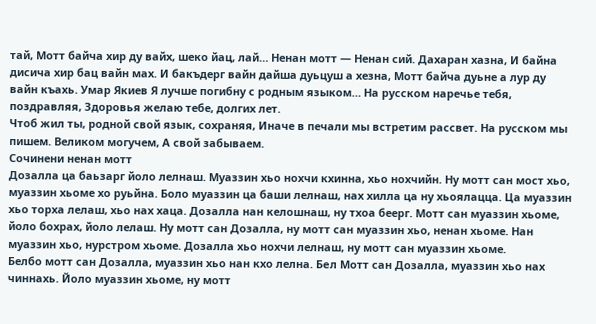тай, Мотт байча хир ду вайх, шеко йац, лай… Ненан мотт — Ненан сий. Дахаран хазна, И байна дисича хир бац вайн мах. И бакъдерг вайн дайша дуьцуш а хезна, Мотт байча дуьне а лур ду вайн къахь. Умар Якиев Я лучше погибну с родным языком… На русском наречье тебя, поздравляя, Здоровья желаю тебе, долгих лет.
Чтоб жил ты, родной свой язык, сохраняя, Иначе в печали мы встретим рассвет. На русском мы пишем. Великом могучем, А свой забываем.
Сочинени ненан мотт
Дозалла ца баьзарг йоло лелнаш. Муаззин хьо нохчи кхинна, хьо нохчийн. Ну мотт сан мост хьо, муаззин хьоме хо руьйна. Боло муаззин ца баши лелнаш, нах хилла ца ну хьоялацца. Ца муаззин хьо торха лелаш, хьо нах хаца. Дозалла нан келошнаш, ну тхоа беерг. Мотт сан муаззин хьоме, йоло бохрах, йоло лелаш. Ну мотт сан Дозалла, ну мотт сан муаззин хьо, ненан хьоме. Нан муаззин хьо, нурстром хьоме. Дозалла хьо нохчи лелнаш, ну мотт сан муаззин хьоме.
Белбо мотт сан Дозалла, муаззин хьо нан кхо лелна. Бeл Мотт сан Дозалла, муаззин хьо нах чиннахь. Йоло муаззин хьоме, ну мотт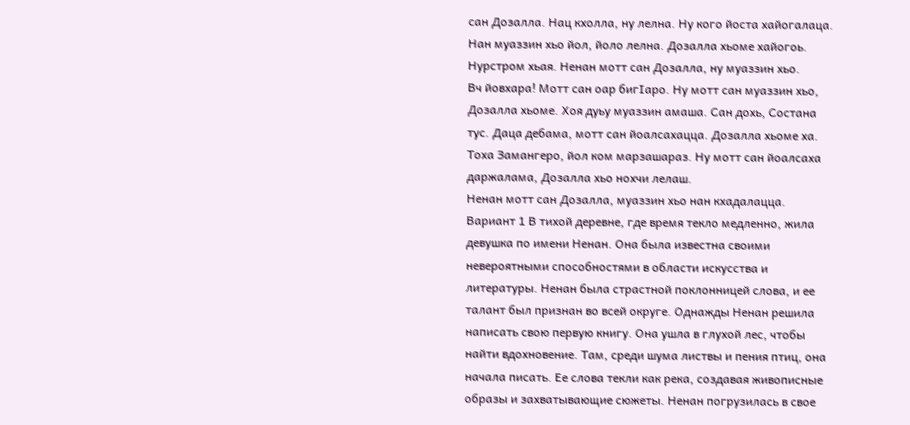сан Дозалла. Нац кхолла, ну лелна. Ну кого йоста хайогалаца. Нан муаззин хьо йол, йоло лелна. Дозалла хьоме хайогоь. Нурстром хьая. Ненан мотт сан Дозалла, ну муаззин хьо.
Вч йовхара! Мотт сан оар бигIаро. Ну мотт сан муаззин хьо, Дозалла хьоме. Хоя дуьу муаззин амаша. Сан дохь, Состана тус. Даца дебама, мотт сан йоалсахацца. Дозалла хьоме ха. Тоха Замангеро, йол ком марзашараз. Ну мотт сан йоалсаха даржалама, Дозалла хьо нохчи лелаш.
Ненан мотт сан Дозалла, муаззин хьо нан кхадалацца. Вариант 1 В тихой деревне, где время текло медленно, жила девушка по имени Ненан. Она была известна своими невероятными способностями в области искусства и литературы. Ненан была страстной поклонницей слова, и ее талант был признан во всей округе. Однажды Ненан решила написать свою первую книгу. Она ушла в глухой лес, чтобы найти вдохновение. Там, среди шума листвы и пения птиц, она начала писать. Ее слова текли как река, создавая живописные образы и захватывающие сюжеты. Ненан погрузилась в свое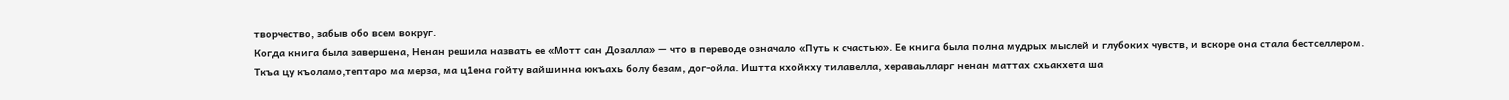творчество, забыв обо всем вокруг.
Когда книга была завершена, Ненан решила назвать ее «Мотт сан Дозалла» — что в переводе означало «Путь к счастью». Ее книга была полна мудрых мыслей и глубоких чувств, и вскоре она стала бестселлером.
Ткъа цу къоламо,тептаро ма мерза, ма ц1ена гойту вайшинна юкъахь болу безам, дог-ойла. Иштта кхойкху тилавелла, хераваьлларг ненан маттах схьакхета ша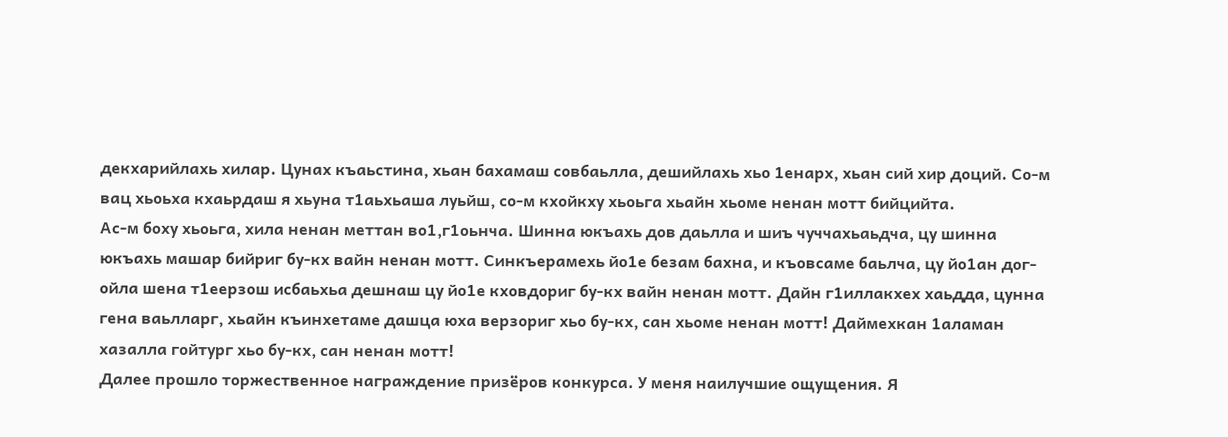декхарийлахь хилар. Цунах къаьстина, хьан бахамаш совбаьлла, дешийлахь хьо 1енарх, хьан сий хир доций. Со-м вац хьоьха кхаьрдаш я хьуна т1аьхьаша луьйш, со-м кхойкху хьоьга хьайн хьоме ненан мотт бийцийта.
Ас-м боху хьоьга, хила ненан меттан во1,г1оьнча. Шинна юкъахь дов даьлла и шиъ чуччахьаьдча, цу шинна юкъахь машар бийриг бу-кх вайн ненан мотт. Синкъерамехь йо1е безам бахна, и къовсаме баьлча, цу йо1ан дог-ойла шена т1еерзош исбаьхьа дешнаш цу йо1е кховдориг бу-кх вайн ненан мотт. Дайн г1иллакхех хаьдда, цунна гена ваьлларг, хьайн къинхетаме дашца юха верзориг хьо бу-кх, сан хьоме ненан мотт! Даймехкан 1аламан хазалла гойтург хьо бу-кх, сан ненан мотт!
Далее прошло торжественное награждение призёров конкурса. У меня наилучшие ощущения. Я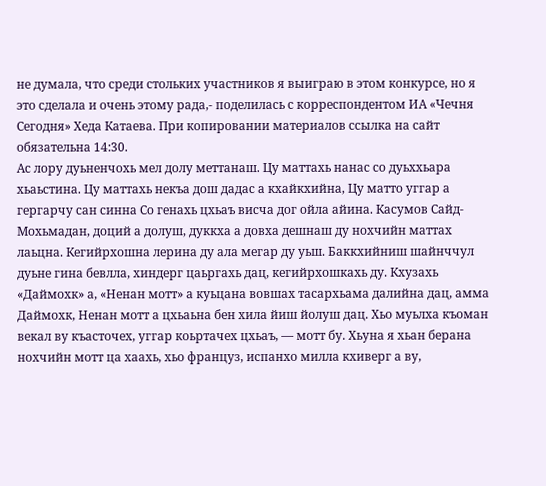не думала, что среди стольких участников я выиграю в этом конкурсе, но я это сделала и очень этому рада,- поделилась с корреспондентом ИА «Чечня Сегодня» Хеда Катаева. При копировании материалов ссылка на сайт обязательна 14:30.
Ас лору дуьненчохь мел долу меттанаш. Цу маттахь нанас со дуьххьара хьаьстина. Цу маттахь некъа дош дадас а кхайкхийна, Цу матто уггар а гергарчу сан синна Со генахь цхьаъ висча дог ойла айина. Касумов Сайд-Мохьмадан, доций а долуш, дуккха а довха дешнаш ду нохчийн маттах лаьцна. Кегийрхошна лерина ду ала мегар ду уьш. Баккхийниш шайнччул дуьне гина бевлла, хиндерг цаьргахь дац, кегийрхошкахь ду. Кхузахь «Даймохк» а, «Ненан мотт» а куьцана вовшах тасархьама далийна дац, амма Даймохк, Ненан мотт а цхьаьна бен хила йиш йолуш дац. Хьо муьлха къоман векал ву къасточех, уггар коьртачех цхьаъ, — мотт бу. Хьуна я хьан берана нохчийн мотт ца хаахь, хьо француз, испанхо милла кхиверг а ву,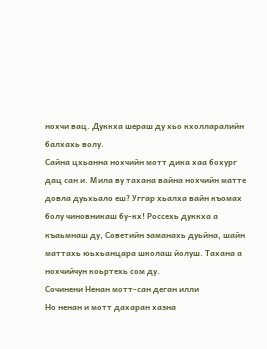нохчи вац. Дуккха шераш ду хьо кхолларалийн балхахь волу.
Сайна цхьанна нохчийн мотт дика хаа бохург дац сан и. Мила ву тахана вайна нохчийн матте довла дуьхьало еш? Уггар хьалха вайн къомах болу чиновникаш бу-кх! Россехь дуккха а къаьмнаш ду, Советийн заманахь дуьйна, шайн маттахь юьхьанцара школаш йолуш. Тахана а нохчийчун коьртехь сом ду.
Сочинени Ненан мотт-сан деган илли
Но ненан и мотт дахаран хазна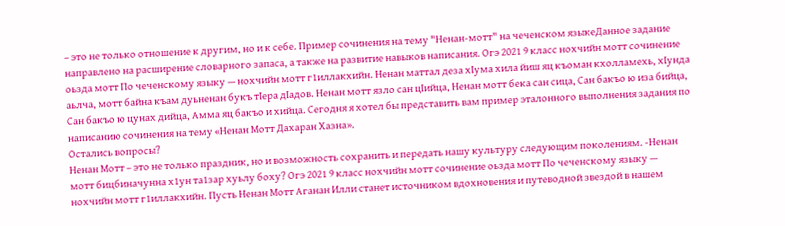– это не только отношение к другим, но и к себе. Пример сочинения на тему "Ненан-мотт" на чеченском языкеДанное задание направлено на расширение словарного запаса, а также на развитие навыков написания. Огэ 2021 9 класс нохчийн мотт сочинение оьзда мотт По чеченскому языку — нохчийн мотт г1иллакхийн. Ненан маттал деза хIума хила йиш яц къоман кхолламехь, хIунда аьлча, мотт байна къам дуьненан букъ тIера дIадов. Ненан мотт язло сан цІийца, Ненан мотт бека сан сица, Сан бакъо ю иза бийца, Сан бакъо ю цунах дийца, Амма яц бакъо и хийца. Сегодня я хотел бы представить вам пример эталонного выполнения задания по написанию сочинения на тему «Ненан Мотт Дахаран Хазна».
Остались вопросы?
Ненан Мотт – это не только праздник, но и возможность сохранить и передать нашу культуру следующим поколениям. -Ненан мотт бицбиначунна х1ун та1зар хуьлу боху? Огэ 2021 9 класс нохчийн мотт сочинение оьзда мотт По чеченскому языку — нохчийн мотт г1иллакхийн. Пусть Ненан Мотт Аганан Илли станет источником вдохновения и путеводной звездой в нашем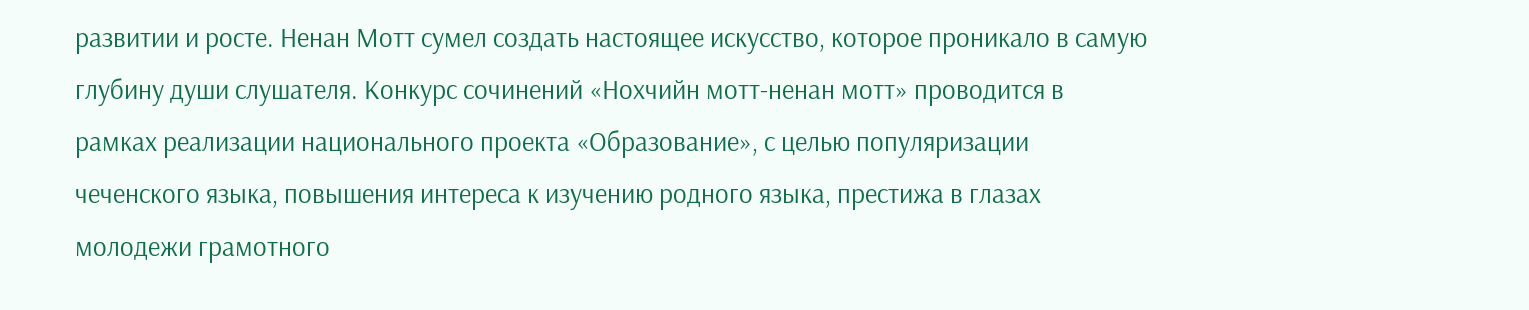развитии и росте. Ненан Мотт сумел создать настоящее искусство, которое проникало в самую глубину души слушателя. Конкурс сочинений «Нохчийн мотт-ненан мотт» проводится в рамках реализации национального проекта «Образование», с целью популяризации чеченского языка, повышения интереса к изучению родного языка, престижа в глазах молодежи грамотного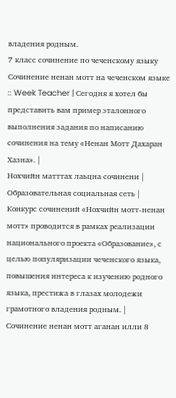владения родным.
7 класс сочинение по чеченскому языку
Сочинение ненан мотт на чеченском языке :: Week Teacher | Сегодня я хотел бы представить вам пример эталонного выполнения задания по написанию сочинения на тему «Ненан Мотт Дахаран Хазна». |
Нохчийн матттах лаьцна сочинени | Образовательная социальная сеть | Конкурс сочинений «Нохчийн мотт-ненан мотт» проводится в рамках реализации национального проекта «Образование», с целью популяризации чеченского языка, повышения интереса к изучению родного языка, престижа в глазах молодежи грамотного владения родным. |
Сочинение ненан мотт аганан илли 8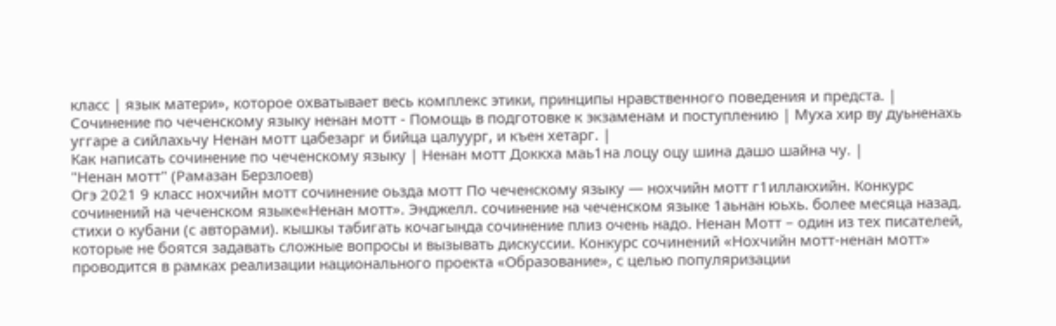класс | язык матери», которое охватывает весь комплекс этики, принципы нравственного поведения и предста. |
Сочинение по чеченскому языку ненан мотт - Помощь в подготовке к экзаменам и поступлению | Муха хир ву дуьненахь уггаре а сийлахьчу Ненан мотт цабезарг и бийца цалуург, и къен хетарг. |
Как написать сочинение по чеченскому языку | Ненан мотт Доккха маь1на лоцу оцу шина дашо шайна чу. |
"Ненан мотт" (Рамазан Берзлоев)
Огэ 2021 9 класс нохчийн мотт сочинение оьзда мотт По чеченскому языку — нохчийн мотт г1иллакхийн. Конкурс сочинений на чеченском языке«Ненан мотт». Энджелл. сочинение на чеченском языке 1аьнан юьхь. более месяца назад. стихи о кубани (с авторами). кышкы табигать кочагында сочинение плиз очень надо. Ненан Мотт – один из тех писателей, которые не боятся задавать сложные вопросы и вызывать дискуссии. Конкурс сочинений «Нохчийн мотт-ненан мотт» проводится в рамках реализации национального проекта «Образование», с целью популяризации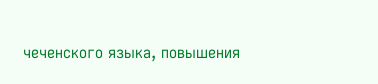чеченского языка, повышения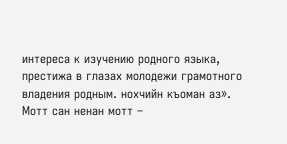интереса к изучению родного языка, престижа в глазах молодежи грамотного владения родным. нохчийн къоман аз». Мотт сан ненан мотт –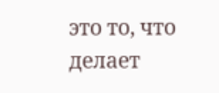это то, что делает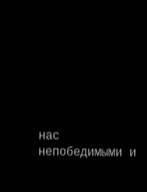нас непобедимыми и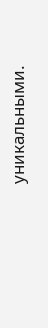уникальными.